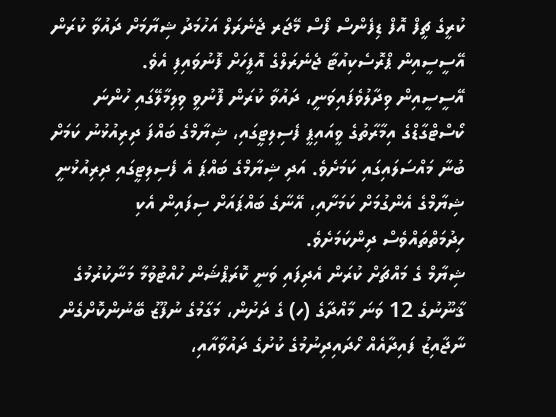ކުރީގެ ޗީފް އޮފް ޑިފެންސް ފޯސް މޭޖަރ ޖެނެރަލް އަހުމަދު ޝިޔާމަށް ދައުވާ ކުރަން އޭސީސީއިން ޕްރޮސެކިއުޓާ ޖެނެރަލްގެ އޮފީހަށް ފޮނުވައިފި އެވެ.
އޭސީސީއިން ވިދާލުވެފައިވަނީ، ދައުވާ ކުރަން ފޮނުވީ ވިލިމާލޭގައި ހުންނަ ކޯސްޓްގާޑްގެ އިމާރާތުގެ ވީއައިޕީ ފެސިލިޓީގައި، ޝިޔާމްގެ ބައްފަ ދިރިއުޅުނު ކަމަށް ބުނާ މައްސަލައިގައި ކަމަށެވެ. އަދި ޝިޔާމްގެ ބައްޕަ އެ ފެސިލިޓީގައި ދިރިއުޅުނީ ޝިޔާމްގެ އެންގުމަށް ކަމަށާއި، އޭނާގެ ބައްޕައަށް ސިފައިން އެކި ހިދުމަތްތައްވެސް ދިންކަމަށެވެ.
ޝިޔާމް ގެ މައްޗަށް ކުރަން އެދިފައި ވަނީ ކޮރަޕްޝަން ހުއްޓުވުމާ މަނާކުރުމުގެ ޤާނޫނުގެ 12 ވަނަ މާއްދާގެ (ހ) ގެ ދަށުން، މަގާމުގެ ނުފޫޒު ބޭނުންކޮށްގެން ނާޖާއިޒު ފައިދާއެއް ހޯދައިދިނުމުގެ ކުށުގެ ދައުވާއާއި،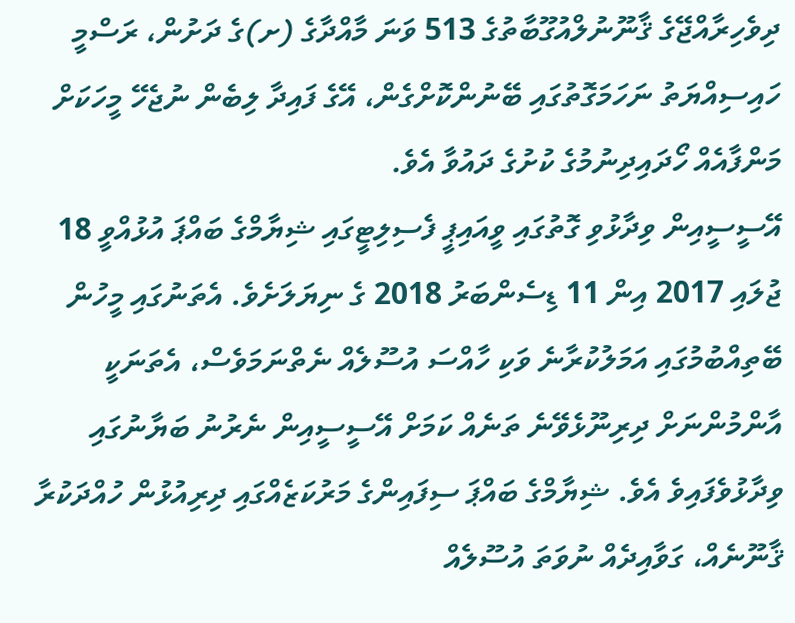ދިވެހިރާއްޖޭގެ ޤާނޫނުލްއުގޫބާތުގެ 513 ވަނަ މާއްދާގެ (ށ)ގެ ދަށުން، ރަސްމީ ހައިސިއްޔަތު ނަހަމަގޮތުގައި ބޭނުންކޮށްގެން، އޭގެ ފައިދާ ލިބެން ނުޖެހޭ މީހަކަށް މަންފާއެއް ހޯދައިދިނުމުގެ ކުށުގެ ދައުވާ އެވެ.
އޭސީސީއިން ވިދާޅުވި ގޮތުގައި ވީއައިޕީ ފެސިލިޓީގައި ޝިޔާމްގެ ބައްޕަ އުޅުއްވީ 18 ޖުލައި 2017 އިން 11 ޑިސެންބަރު 2018 ގެ ނިޔަލަށެވެ. އެތަނުގައި މީހުން ބޭތިއްބުމުގައި އަމަލުކުރާނެ ވަކި ހާއްސަ އުސޫލެއް ނެތްނަމަވެސް، އެތަނަކީ އާންމުންނަށް ދިރިނޫޅެވޭނެ ތަނެއް ކަމަށް އޭސީސީއިން ނެރުނު ބަޔާނުގައި ވިދާޅުވެފައިވެ އެވެ. ޝިޔާމްގެ ބައްޕަ ސިފައިންގެ މަރުކަޒެއްގައި ދިރިއުޅުން ހުއްދަކުރާ ޤާނޫނެއް، ގަވާއިދެއް ނުވަތަ އުސޫލެއް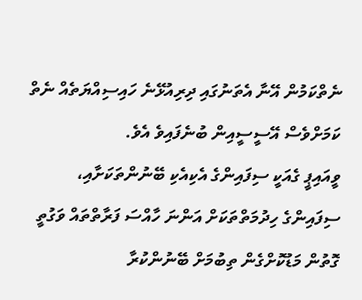ނެތްކަމުން އޭނާ އެތަނުގައި ދިރިއުޅޭނެ ހައިސިއްޔަތެއް ނެތް ކަމަށްވެސް އޭސީސީއިން ބުނެފައިވެ އެވެ.
ވީއައިޕީ ގެއަކީ ސިފައިންގެ އެކިއެކި ބޭނުންތަކަށާއި، ސިފައިންގެ ހިދުމަތްތަކަށް އަންނަ ހާއްސަ ފަރާތްތައް ވަގުތީ ގޮތުން މަޑުކޮށްގެން ތިބުމަށް ބޭނުންކުރާ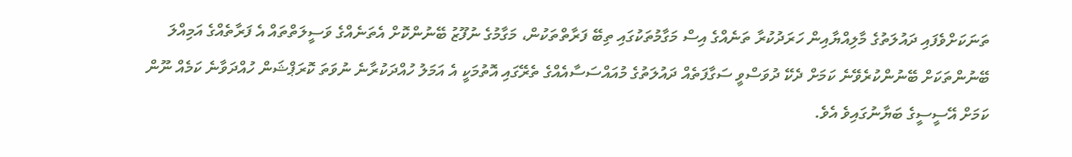ތަނަކަށްވެފައި ދައުލަތުގެ މާލިއްޔާއިން ހަރަދުކުރާ ތަނެއްގެ އިސް މަގާމުތަކުގައި ތިބޭ ފަރާތްތަކުން، މަގާމުގެ ނުފޫޒު ބޭނުންކޮށް އެތަނެއްގެ ވަސީލަތްތައް އެ ފަރާތެއްގެ އަމިއްލަ ބޭނުންތަކަށް ބޭނުންކުރެވޭނެ ކަމަށް ދެކޭ ދުވަސްވީ ސަގާފަތެއް ދައުލަތުގެ މުއައްސަސާއެއްގެ ތެރޭގައި އޮތުމަކީ އެ އަމަލު ހުއްދަކުރާނެ ނުވަތަ ކޮރަޕްޝަން ހުއްދަވާނެ ކަމެއް ނޫން ކަމަށް އޭސީސީގެ ބަޔާނުގައިވެ އެވެ.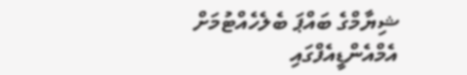ޝިޔާމްގެ ބައްޕަ ބެލެހެއްޓުމަށް އެމްއެންޑީއެފްގައި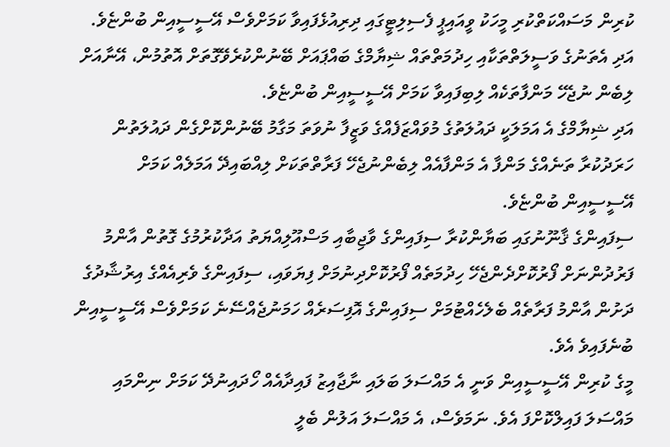ކުރިން މަސައްކަތްކުރި މީހަކު ވީއައިޕީ ފެސިލިޓީގައި ދިރިއުޅެފައިވާ ކަމަށްވެސް އޭސީސީއިން ބުންޏެވެ. އަދި އެތަނުގެ ވަސީލަތްތަކާއި ހިދުމަތްތައް ޝިޔާމްގެ ބައްޕައަށް ބޭނުންކުރެވޭގޮތަށް އޮތުމުން، އޭނާއަށް ލިބެން ނުޖެހޭ މަންފާތަކެއް ލިބިފައިވާ ކަމަށް އޭސީސީއިން ބުންޏެވެ.
އަދި ޝިޔާމްގެ އެ އަމަލަކީ ދައުލަތުގެ މުވައްޒަފެއްގެ ވަޒީފާ ނުވަތަ މަގާމު ބޭނުންކޮށްގެން ދައުލަތުން ހަރަދުކުރާ ތަނެއްގެ މަންފާ އެ މަންފާއެއް ލިބެންނުޖެހޭ ފަރާތްތަކަށް ލިއްބައިދޭ އަމަލެއް ކަމަށް އޭސީސީއިން ބުންޏެވެ.
ސިފައިންގެ ޤާނޫނުގައި ބަޔާންކުރާ ސިފައިންގެ ވާޖިބާއި މަސްއޫލިއްޔަތު އަދާކުރުމުގެ ގޮތުން އާންމު ފަރުދުންނަށް ފޯރުކޮށްދެންޖެހޭ ހިދުމަތެއް ފޯރުކޮށްދިނުމަށް ފިޔަވައި، ސިފައިންގެ ވެރިއެއްގެ އިރުޝާދުގެ ދަށުން އާންމު ފަރާތެއް ބެލެހެއްޓުމަށް ސިފައިންގެ އޮފިސަރެއް ހަމަނުޖެއްސޭނެ ކަމަށްވެސް އޭސީސީއިން ބުނެފައިވެ އެވެ.
މީގެ ކުރިން އޭސީސީއިން ވަނީ އެ މައްސަލަ ބަލައި ނާޖާއިޒު ފައިދާއެއް ހޯދައިނުދޭ ކަމަށް ނިންމައި މައްސަލަ ފައިލްކޮށްފަ އެވެ. ނަމަވެސް، އެ މައްސަލަ އަލުން ބެލީ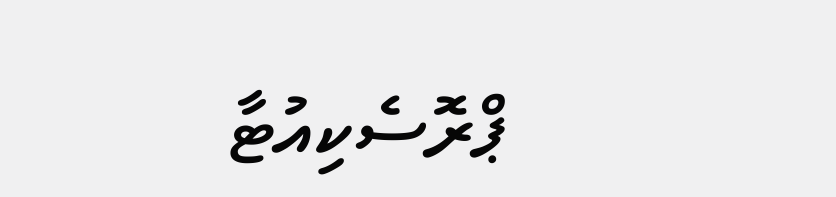ޕްރޮސެކިއުޓާ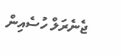ޖެނެރަލް ހުސެއިން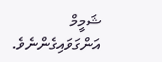ޝަމީމް އަންގަވައިގެންނެވެ.